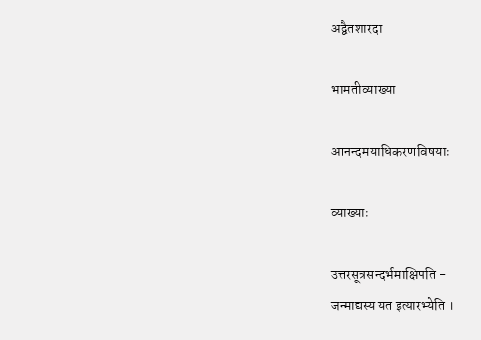अद्वैतशारदा

भामतीव्याख्या

आनन्दमयाधिकरणविषयाः

व्याख्याः

उत्तरसूत्रसन्दर्भमाक्षिपति -
जन्माद्यस्य यत इत्यारभ्येति ।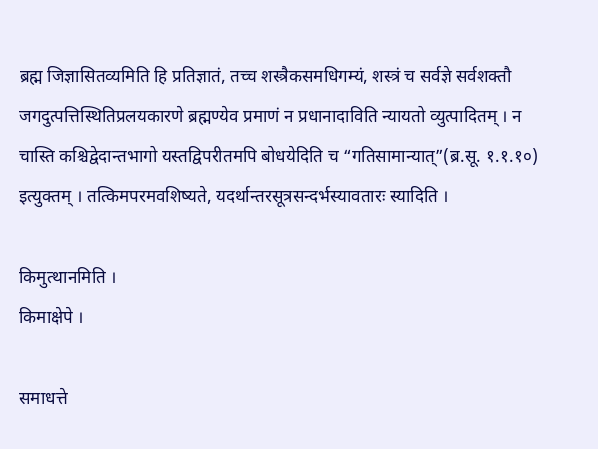ब्रह्म जिज्ञासितव्यमिति हि प्रतिज्ञातं, तच्च शस्त्रैकसमधिगम्यं, शस्त्रं च सर्वज्ञे सर्वशक्तौ जगदुत्पत्तिस्थितिप्रलयकारणे ब्रह्मण्येव प्रमाणं न प्रधानादाविति न्यायतो व्युत्पादितम् । न चास्ति कश्चिद्वेदान्तभागो यस्तद्विपरीतमपि बोधयेदिति च “गतिसामान्यात्”(ब्र.सू. १.१.१०) इत्युक्तम् । तत्किमपरमवशिष्यते, यदर्थान्तरसूत्रसन्दर्भस्यावतारः स्यादिति ।

किमुत्थानमिति ।
किमाक्षेपे ।

समाधत्ते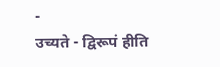-
उच्यते - द्विरूपं हीति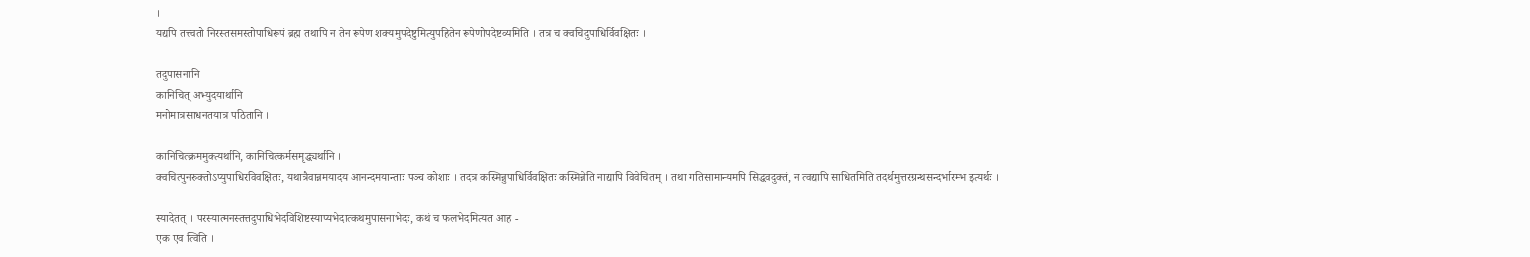।
यद्यपि तत्त्वतो निरस्तसमस्तोपाधिरूपं ब्रह्म तथापि न तेन रूपेण शक्यमुपदेष्टुमित्युपहितेन रूपेणोपदेष्टव्यमिति । तत्र च क्वचिदुपाधिर्विवक्षितः ।

तदुपासनानि
कानिचित् अभ्युदयार्थानि
मनोमात्रसाधनतयात्र पठितानि ।

कानिचित्क्रममुक्त्यर्थानि, कानिचित्कर्मसमृद्ध्यर्थानि ।
क्वचित्पुनरुक्तोऽप्युपाधिरविवक्षितः, यथात्रैवान्नमयादय आनन्दमयान्ताः पञ्च कोशाः । तदत्र कस्मिन्नुपाधिर्विवक्षितः कस्मिन्नेति नाद्यापि विवेचितम् । तथा गतिसामान्यमपि सिद्धवदुक्तं, न त्वद्यापि साधितमिति तदर्थमुत्तरग्रन्थसन्दर्भारम्भ इत्यर्थः ।

स्यादेतत् । परस्यात्मनस्तत्तदुपाधिभेदविशिष्टस्याप्यभेदात्कथमुपासनाभेदः, कथं च फलभेदमित्यत आह -
एक एव त्विति ।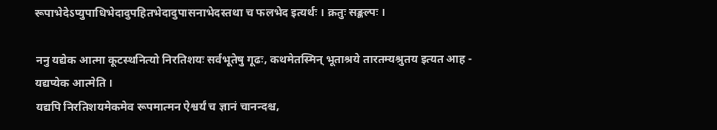रूपाभेदेऽप्युपाधिभेदादुपहितभेदादुपासनाभेदस्तथा च फलभेद इत्यर्थः । क्रतुः सङ्कल्पः ।

ननु यद्येक आत्मा कूटस्थनित्यो निरतिशयः सर्वभूतेषु गूढः, कथमेतस्मिन् भूताश्रये तारतम्यश्रुतय इत्यत आह -
यद्यप्येक आत्मेति ।
यद्यपि निरतिशयमेकमेव रूपमात्मन ऐश्वर्यं च ज्ञानं चानन्दश्च,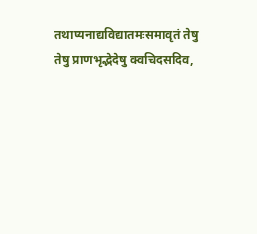तथाप्यनाद्यविद्यातमःसमावृतं तेषु तेषु प्राणभृद्भेदेषु क्वचिदसदिव,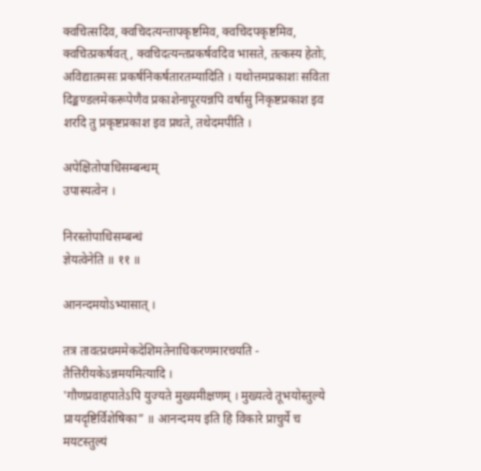क्वचित्सदिव, क्वचिदत्यन्तापकृष्टमिव, क्वचिदपकृष्टमिव, क्वचित्प्रकर्षवत् , क्वचिदत्यन्तप्रकर्षवदिव भासते, तत्कस्य हेतोः, अविद्यातमसः प्रकर्षनिकर्षतारतम्यादिति । यथोत्तमप्रकाशः सविता दिङ्मण्डलमेकरूपेणैव प्रकाशेनापूरयन्नपि वर्षासु निकृष्टप्रकाश इव शरदि तु प्रकृष्टप्रकाश इव प्रथते, तथेदमपीति ।

अपेक्षितोपाधिसम्बन्धम्
उपास्यत्वेन ।

निरस्तोपाधिसम्बन्धं
ज्ञेयत्वेनेति ॥ ११ ॥

आनन्दमयोऽभ्यासात् ।

तत्र तावत्प्रथममेकदेशिमतेनाधिकरणमारचयति -
तैत्तिरीयकेऽन्नमयमित्यादि ।
'गौणप्रवाहपातेऽपि युज्यते मुख्यमीक्षणम् । मुख्यत्वे तूभयोस्तुल्ये प्रायदृष्टिर्विशेषिका” ॥ आनन्दमय इति हि विकारे प्राचुर्ये च मयटस्तुल्यं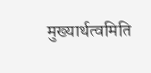मुख्यार्थत्वमिति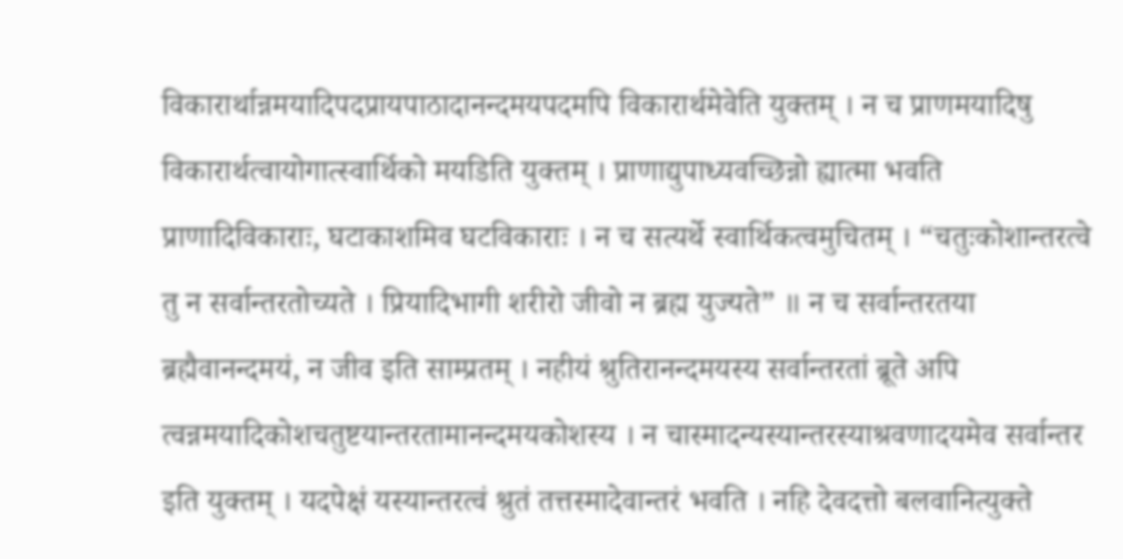विकारार्थान्नमयादिपदप्रायपाठादानन्दमयपदमपि विकारार्थमेवेति युक्तम् । न च प्राणमयादिषु विकारार्थत्वायोगात्स्वार्थिको मयडिति युक्तम् । प्राणाद्युपाध्यवच्छिन्नो ह्यात्मा भवति प्राणादिविकाराः, घटाकाशमिव घटविकाराः । न च सत्यर्थे स्वार्थिकत्वमुचितम् । “चतुःकोशान्तरत्वे तु न सर्वान्तरतोच्यते । प्रियादिभागी शरीरो जीवो न ब्रह्म युज्यते” ॥ न च सर्वान्तरतया ब्रह्मैवानन्दमयं, न जीव इति साम्प्रतम् । नहीयं श्रुतिरानन्दमयस्य सर्वान्तरतां ब्रूते अपि त्वन्नमयादिकोशचतुष्टयान्तरतामानन्दमयकोशस्य । न चास्मादन्यस्यान्तरस्याश्रवणादयमेव सर्वान्तर इति युक्तम् । यदपेक्षं यस्यान्तरत्वं श्रुतं तत्तस्मादेवान्तरं भवति । नहि देवदत्तो बलवानित्युक्ते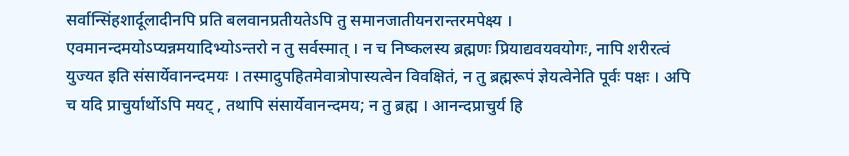सर्वान्सिंहशार्दूलादीनपि प्रति बलवानप्रतीयतेऽपि तु समानजातीयनरान्तरमपेक्ष्य । एवमानन्दमयोऽप्यन्नमयादिभ्योऽन्तरो न तु सर्वस्मात् । न च निष्कलस्य ब्रह्मणः प्रियाद्यवयवयोगः, नापि शरीरत्वं युज्यत इति संसार्येवानन्दमयः । तस्मादुपहितमेवात्रोपास्यत्वेन विवक्षितं, न तु ब्रह्मरूपं ज्ञेयत्वेनेति पूर्वः पक्षः । अपि च यदि प्राचुर्यार्थोऽपि मयट् , तथापि संसार्येवानन्दमय; न तु ब्रह्म । आनन्दप्राचुर्य हि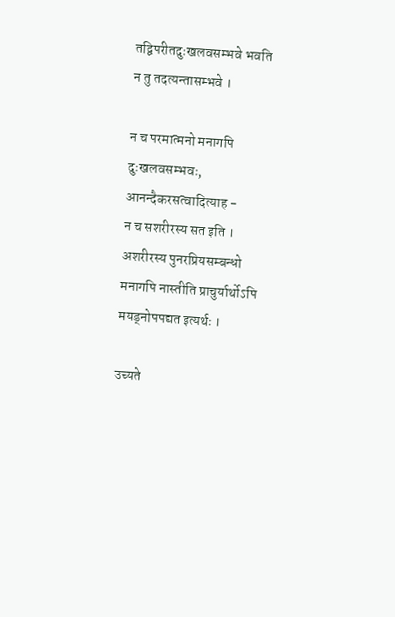तद्विपरीतदुःखलवसम्भवे भवति न तु तदत्यन्तासम्भवे ।

न च परमात्मनो मनागपि दुःखलवसम्भवः, आनन्दैकरसत्वादित्याह -
न च सशरीरस्य सत इति ।
अशरीरस्य पुनरप्रियसम्बन्धो मनागपि नास्तीति प्राचुर्यार्थोऽपि मयड्नोपपद्यत इत्यर्थः ।

उच्यते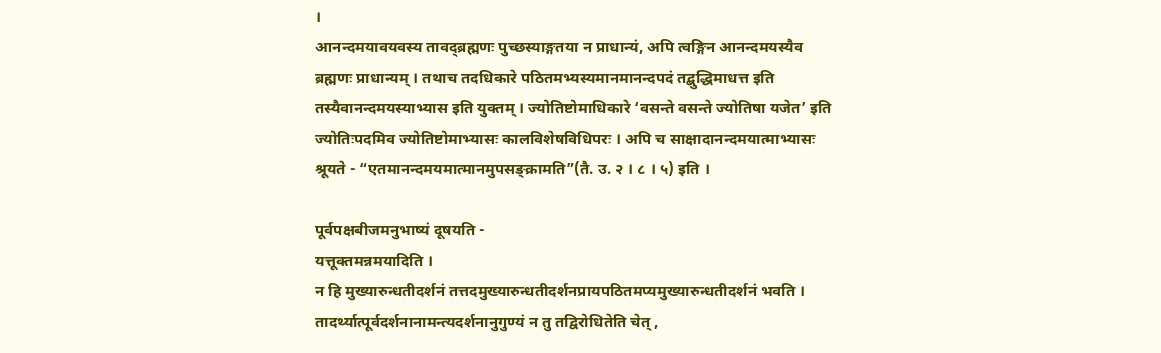।
आनन्दमयावयवस्य तावद्ब्रह्मणः पुच्छस्याङ्गतया न प्राधान्यं, अपि त्वङ्गिन आनन्दमयस्यैव ब्रह्मणः प्राधान्यम् । तथाच तदधिकारे पठितमभ्यस्यमानमानन्दपदं तद्बुद्धिमाधत्त इति तस्यैवानन्दमयस्याभ्यास इति युक्तम् । ज्योतिष्टोमाधिकारे ‘वसन्ते वसन्ते ज्योतिषा यजेत’ इति ज्योतिःपदमिव ज्योतिष्टोमाभ्यासः कालविशेषविधिपरः । अपि च साक्षादानन्दमयात्माभ्यासः श्रूयते - “एतमानन्दमयमात्मानमुपसङ्क्रामति”(तै. उ. २ । ८ । ५) इति ।

पूर्वपक्षबीजमनुभाष्यं दूषयति -
यत्तूक्तमन्नमयादिति ।
न हि मुख्यारुन्धतीदर्शनं तत्तदमुख्यारुन्धतीदर्शनप्रायपठितमप्यमुख्यारुन्धतीदर्शनं भवति । तादर्थ्यात्पूर्वदर्शनानामन्त्यदर्शनानुगुण्यं न तु तद्विरोधितेति चेत् ,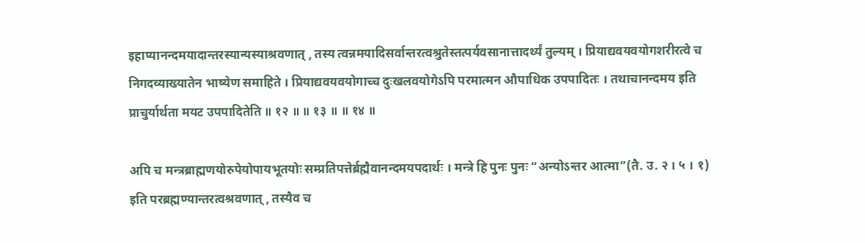इहाप्यानन्दमयादान्तरस्यान्यस्याश्रवणात् , तस्य त्वन्नमयादिसर्वान्तरत्वश्रुतेस्तत्पर्यवसानात्तादर्थ्यं तुल्यम् । प्रियाद्यवयवयोगशरीरत्वे च निगदव्याख्यातेन भाष्येण समाहिते । प्रियाद्यवयवयोगाच्च दुःखलवयोगेऽपि परमात्मन औपाधिक उपपादितः । तथाचानन्दमय इति प्राचुर्यार्थता मयट उपपादितेति ॥ १२ ॥ ॥ १३ ॥ ॥ १४ ॥

अपि च मन्त्रब्राह्मणयोरुपेयोपायभूतयोः सम्प्रतिपत्तेर्ब्रह्मैवानन्दमयपदार्थः । मन्त्रे हि पुनः पुनः “अन्योऽन्तर आत्मा”(तै. उ. २ । ५ । १) इति परब्रह्मण्यान्तरत्वश्रवणात् , तस्यैव च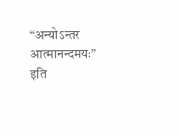“अन्योऽन्तर आत्मानन्दमयः” इति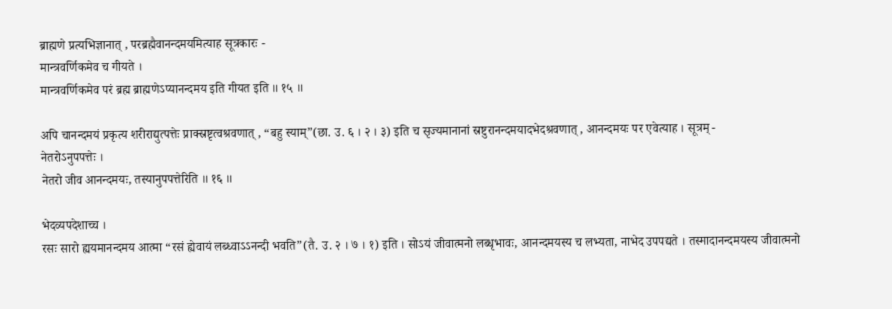ब्राह्मणे प्रत्यभिज्ञानात् , परब्रह्मैवानन्दमयमित्याह सूत्रकारः -
मान्त्रवर्णिकमेव च गीयते ।
मान्त्रवर्णिकमेव परं ब्रह्म ब्राह्मणेऽप्यानन्दमय इति गीयत इति ॥ १५ ॥

अपि चानन्दमयं प्रकृत्य शरीराद्युत्पत्तेः प्राक्स्रष्टृत्वश्रवणात् , “बहु स्याम्”(छा. उ. ६ । २ । ३) इति च सृज्यमानानां स्रष्टुरानन्दमयादभेदश्रवणात् , आनन्दमयः पर एवेत्याह । सूत्रम् -
नेतरोऽनुपपत्तेः ।
नेतरो जीव आनन्दमयः, तस्यानुपपत्तेरिति ॥ १६ ॥

भेदव्यपदेशाच्च ।
रसः सारो ह्ययमानन्दमय आत्मा “रसं ह्येवायं लब्ध्वाऽऽनन्दी भवति”(तै. उ. २ । ७ । १) इति । सोऽयं जीवात्मनो लब्धृभावः, आनन्दमयस्य च लभ्यता, नाभेद उपपद्यते । तस्मादानन्दमयस्य जीवात्मनो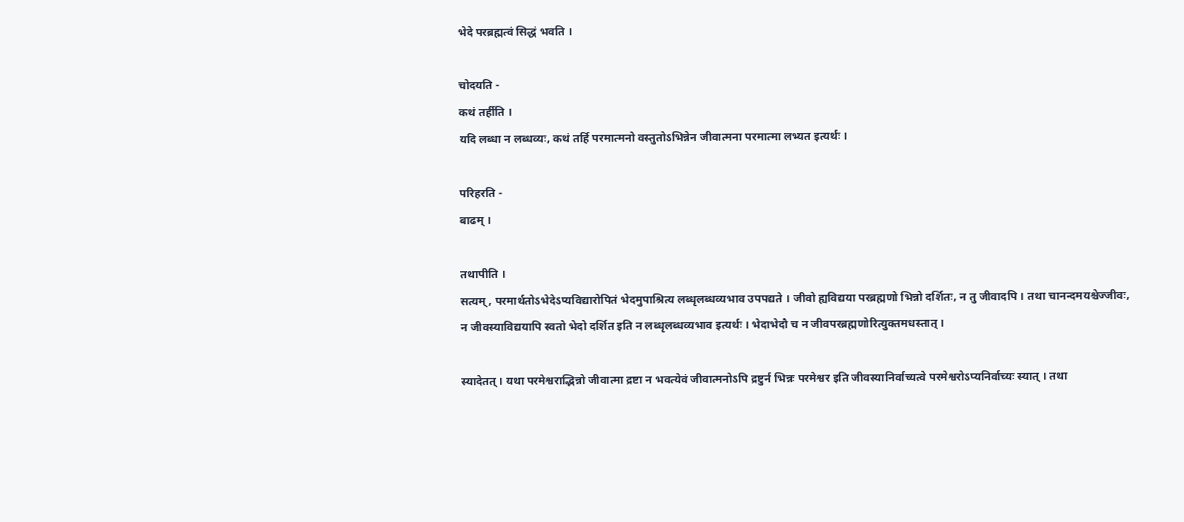भेदे परब्रह्मत्वं सिद्धं भवति ।

चोदयति -
कथं तर्हीति ।
यदि लब्धा न लब्धव्यः, कथं तर्हि परमात्मनो वस्तुतोऽभिन्नेन जीवात्मना परमात्मा लभ्यत इत्यर्थः ।

परिहरति -
बाढम् ।

तथापीति ।
सत्यम् , परमार्थतोऽभेदेऽप्यविद्यारोपितं भेदमुपाश्रित्य लब्धृलब्धव्यभाव उपपद्यते । जीवो ह्यविद्यया परब्रह्मणो भिन्नो दर्शितः, न तु जीवादपि । तथा चानन्दमयश्चेज्जीवः, न जीवस्याविद्ययापि स्वतो भेदो दर्शित इति न लब्धृलब्धव्यभाव इत्यर्थः । भेदाभेदौ च न जीवपरब्रह्मणोरित्युक्तमधस्तात् ।

स्यादेतत् । यथा परमेश्वराद्भिन्नो जीवात्मा द्रष्टा न भवत्येवं जीवात्मनोऽपि द्रष्टुर्न भिन्नः परमेश्वर इति जीवस्यानिर्वाच्यत्वे परमेश्वरोऽप्यनिर्वाच्यः स्यात् । तथा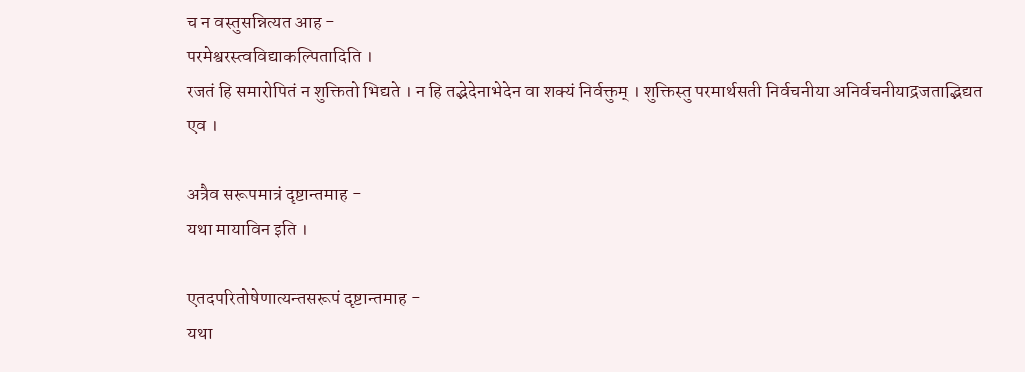च न वस्तुसन्नित्यत आह -
परमेश्वरस्त्वविद्याकल्पितादिति ।
रजतं हि समारोपितं न शुक्तितो भिद्यते । न हि तद्भेदेनाभेदेन वा शक्यं निर्वक्तुम् । शुक्तिस्तु परमार्थसती निर्वचनीया अनिर्वचनीयाद्रजताद्भिद्यत एव ।

अत्रैव सरूपमात्रं दृष्टान्तमाह -
यथा मायाविन इति ।

एतदपरितोषेणात्यन्तसरूपं दृष्टान्तमाह -
यथा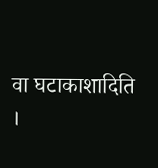वा घटाकाशादिति ।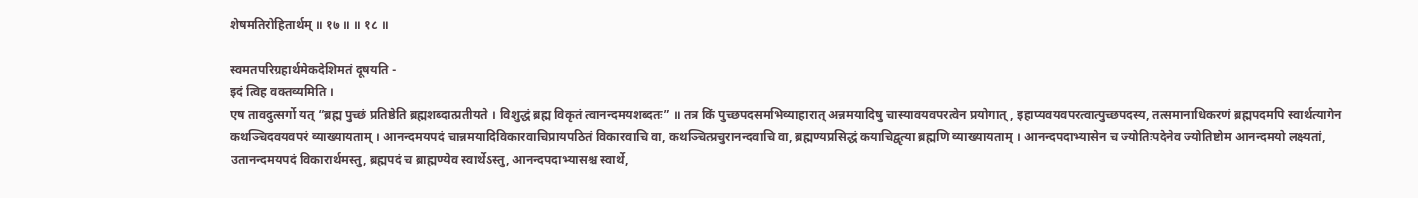शेषमतिरोहितार्थम् ॥ १७ ॥ ॥ १८ ॥

स्वमतपरिग्रहार्थमेकदेशिमतं दूषयति -
इदं त्विह वक्तव्यमिति ।
एष तावदुत्सर्गो यत् “ब्रह्म पुच्छं प्रतिष्ठेति ब्रह्मशब्दात्प्रतीयते । विशुद्धं ब्रह्म विकृतं त्वानन्दमयशब्दतः” ॥ तत्र किं पुच्छपदसमभिव्याहारात् अन्नमयादिषु चास्यावयवपरत्वेन प्रयोगात् , इहाप्यवयवपरत्वात्पुच्छपदस्य, तत्समानाधिकरणं ब्रह्मपदमपि स्वार्थत्यागेन कथञ्चिदवयवपरं व्याख्यायताम् । आनन्दमयपदं चान्नमयादिविकारवाचिप्रायपठितं विकारवाचि वा, कथञ्चित्प्रचुरानन्दवाचि वा, ब्रह्मण्यप्रसिद्धं कयाचिद्वृत्या ब्रह्मणि व्याख्यायताम् । आनन्दपदाभ्यासेन च ज्योतिःपदेनेव ज्योतिष्टोम आनन्दमयो लक्ष्यतां, उतानन्दमयपदं विकारार्थमस्तु, ब्रह्मपदं च ब्राह्मण्येव स्वार्थेऽस्तु, आनन्दपदाभ्यासश्च स्वार्थे,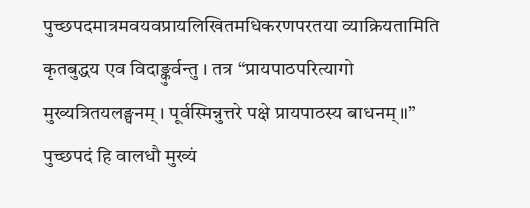पुच्छपदमात्रमवयवप्रायलिखितमधिकरणपरतया व्याक्रियतामिति कृतबुद्धय एव विदाङ्कुर्वन्तु । तत्र “प्रायपाठपरित्यागो मुख्यत्रितयलङ्घनम् । पूर्वस्मिन्नुत्तरे पक्षे प्रायपाठस्य बाधनम्॥” पुच्छपदं हि वालधौ मुख्यं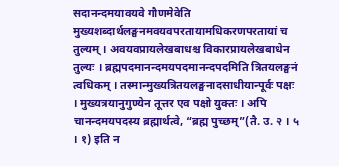सदानन्दमयावयवे गौणमेवेति मुख्यशब्दार्थलङ्घनमवयवपरतायामधिकरणपरतायां च तुल्यम् । अवयवप्रायलेखबाधश्च विकारप्रायलेखबाधेन तुल्यः । ब्रह्मपदमानन्दमयपदमानन्दपदमिति त्रितयलङ्घनं त्वधिकम् । तस्मान्मुख्यत्रितयलङ्घनादसाधीयान्पूर्वः पक्षः । मुख्यत्रयानुगुण्येन तूत्तर एव पक्षो युक्तः । अपि चानन्दमयपदस्य ब्रह्मार्थत्वे, “ब्रह्म पुच्छम्”(तै. उ. २ । ५ । १) इति न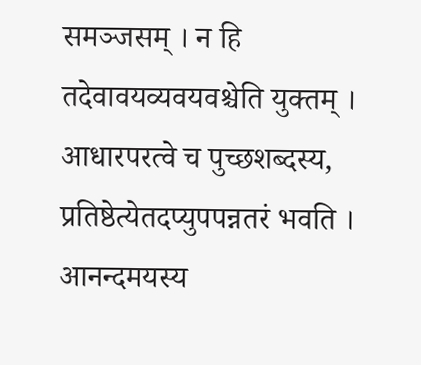समञ्जसम् । न हि तदेवावयव्यवयवश्चेति युक्तम् । आधारपरत्वे च पुच्छशब्दस्य, प्रतिष्ठेत्येतदप्युपपन्नतरं भवति । आनन्दमयस्य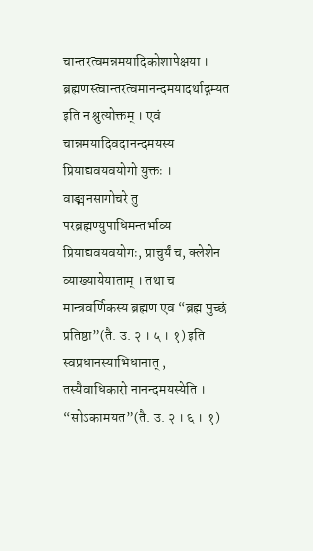चान्तरत्वमन्नमयादिकोशापेक्षया । ब्रह्मणस्त्वान्तरत्वमानन्दमयादर्थाद्गम्यत इति न श्रुत्योक्तम् । एवं चान्नमयादिवदानन्दमयस्य प्रियाद्यवयवयोगो युक्तः । वाङ्मनसागोचरे तु परब्रह्मण्युपाधिमन्तर्भाव्य प्रियाद्यवयवयोगः, प्राचुर्यं च, क्लेशेन व्याख्यायेयाताम् । तथा च मान्त्रवर्णिकस्य ब्रह्मण एव “ब्रह्म पुच्छं प्रतिष्ठा”(तै. उ. २ । ५ । १) इति स्वप्रधानस्याभिधानात् , तस्यैवाधिकारो नानन्दमयस्येति । “सोऽकामयत”(तै. उ. २ । ६ । १)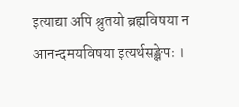इत्याद्या अपि श्रुतयो ब्रह्मविषया न आनन्दमयविषया इत्यर्थसङ्क्षेपः ।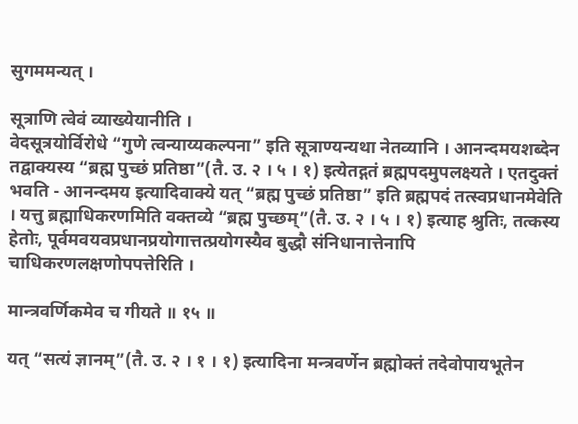सुगममन्यत् ।

सूत्राणि त्वेवं व्याख्येयानीति ।
वेदसूत्रयोर्विरोधे “गुणे त्वन्याय्यकल्पना” इति सूत्राण्यन्यथा नेतव्यानि । आनन्दमयशब्देन तद्वाक्यस्य “ब्रह्म पुच्छं प्रतिष्ठा”(तै. उ. २ । ५ । १) इत्येतद्गतं ब्रह्मपदमुपलक्ष्यते । एतदुक्तं भवति - आनन्दमय इत्यादिवाक्ये यत् “ब्रह्म पुच्छं प्रतिष्ठा” इति ब्रह्मपदं तत्स्वप्रधानमेवेति । यत्तु ब्रह्माधिकरणमिति वक्तव्ये “ब्रह्म पुच्छम्”(तै. उ. २ । ५ । १) इत्याह श्रुतिः, तत्कस्य हेतोः, पूर्वमवयवप्रधानप्रयोगात्तत्प्रयोगस्यैव बुद्धौ संनिधानात्तेनापि चाधिकरणलक्षणोपपत्तेरिति ।

मान्त्रवर्णिकमेव च गीयते ॥ १५ ॥

यत् “सत्यं ज्ञानम्”(तै. उ. २ । १ । १) इत्यादिना मन्त्रवर्णेन ब्रह्मोक्तं तदेवोपायभूतेन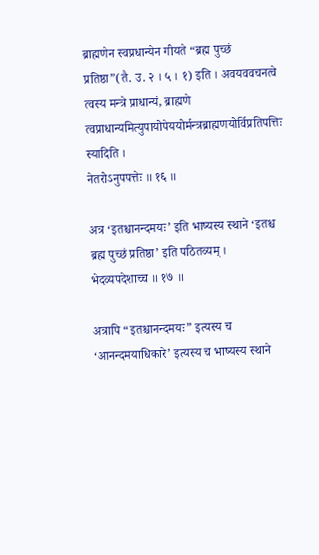ब्राह्मणेन स्वप्रधान्येन गीयते “ब्रह्म पुच्छं प्रतिष्ठा”(तै. उ. २ । ५ । १) इति । अवयववचनत्वे त्वस्य मन्त्रे प्राधान्यं, ब्राह्मणे त्वप्राधान्यमित्युपायोपेययोर्मन्त्रब्राह्मणयोर्विप्रतिपत्तिः स्यादिति ।
नेतरोऽनुपपत्तेः ॥ १६ ॥

अत्र ‘इतश्चानन्दमयः’ इति भाष्यस्य स्थाने ‘इतश्च ब्रह्म पुच्छं प्रतिष्ठा’ इति पठितव्यम् ।
भेदव्यपदेशाच्च ॥ १७ ॥

अत्रापि “इतश्चानन्दमयः” इत्यस्य च ‘आनन्दमयाधिकारे’ इत्यस्य च भाष्यस्य स्थाने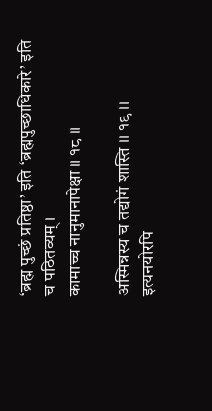‘ब्रह्म पुच्छं प्रतिष्ठा’ इति ‘ब्रह्मपुच्छाधिकारे’ इति च पठितव्यम् ।
कामाच्च नानुमानापेक्षा ॥ १८ ॥

अस्मिन्नस्य च तद्योगं शास्ति ।। १९ ।।
इत्यनयोरपि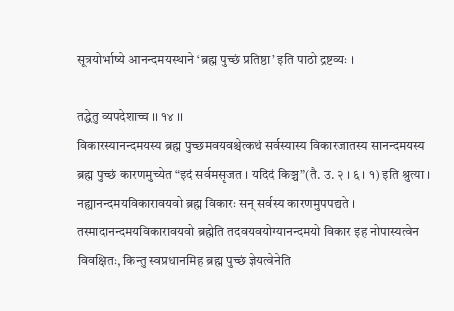सूत्रयोर्भाष्ये आनन्दमयस्थाने ‘ब्रह्म पुच्छं प्रतिष्ठा’ इति पाठो द्रष्टव्यः ।

तद्धेतु व्यपदेशाच्च ।। १४ ।।
विकारस्यानन्दमयस्य ब्रह्म पुच्छमवयवश्चेत्कथं सर्वस्यास्य विकारजातस्य सानन्दमयस्य ब्रह्म पुच्छं कारणमुच्येत “इदं सर्वमसृजत । यदिदं किञ्च”(तै. उ. २ । ६ । १) इति श्रुत्या । नह्यानन्दमयविकारावयवो ब्रह्म विकारः सन् सर्वस्य कारणमुपपद्यते । तस्मादानन्दमयविकारावयवो ब्रह्मेति तदवयवयोग्यानन्दमयो विकार इह नोपास्यत्वेन विवक्षितः, किन्तु स्वप्रधानमिह ब्रह्म पुच्छं ज्ञेयत्वेनेति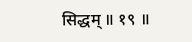सिद्धम् ॥ १९ ॥